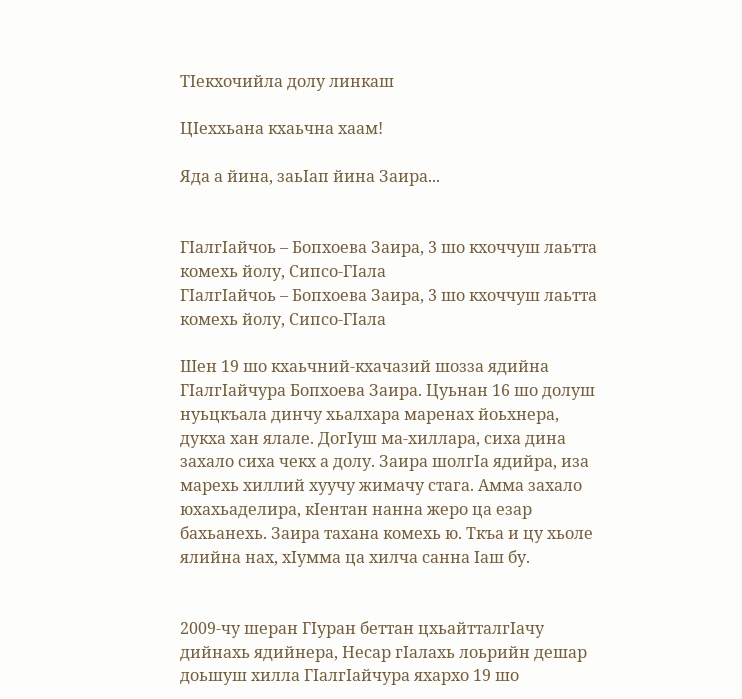ТIекхочийла долу линкаш

ЦIеххьана кхаьчна хаам!

Яда а йина, заьIап йина Заира...


ГIалгIайчоь – Бопхоева Заира, 3 шо кхоччуш лаьтта комехь йолу, Сипсо-ГIала
ГIалгIайчоь – Бопхоева Заира, 3 шо кхоччуш лаьтта комехь йолу, Сипсо-ГIала

Шен 19 шо кхаьчний-кхачазий шозза ядийна ГIалгIайчура Бопхоева Заира. Цуьнан 16 шо долуш нуьцкъала динчу хьалхара маренах йоьхнера, дукха хан ялале. ДогIуш ма-хиллара, сиха дина захало сиха чекх а долу. Заира шолгIа ядийра, иза марехь хиллий хуучу жимачу стага. Амма захало юхахьаделира, кIентан нанна жеро ца езар бахьанехь. Заира тахана комехь ю. Ткъа и цу хьоле ялийна нах, хIумма ца хилча санна Iаш бу.


2009-чу шеран ГIуран беттан цхьайтталгIачу дийнахь ядийнера, Несар гIалахь лоьрийн дешар доьшуш хилла ГIалгIайчура яхархо 19 шо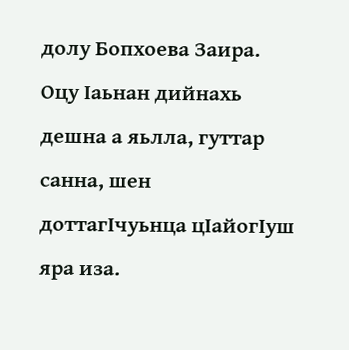долу Бопхоева Заира.
Оцу Iаьнан дийнахь дешна а яьлла, гуттар санна, шен доттагIчуьнца цIайогIуш яра иза.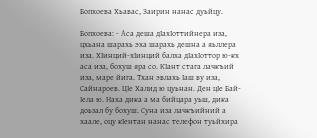Бопхоева Хьавас, Заирин нанас дуьйцу.

Бопхоева: - Аса деша дIахIоттийнера иза, цхьана шарахь эха шарахь дешна а яьллера иза. ХIинций-хIинций балха дIахIоттор ю-кх аса иза, бохуш яра со. КIант стага лачкъий иза, маре йига. Тхан эвлахь Iаш ву иза, Сайнароев. ЦIе Халид ю цуьнан. Ден цIе Бай-Iела ю. Наха дика а ма бийцара уьш, дика доьзал бу бохуш. Суна иза лачкъийний а хаале, оцу кIентан нанас телефон туьйхира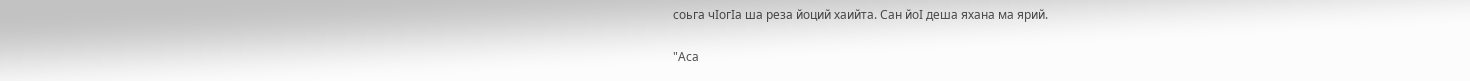соьга чIогIа ша реза йоций хаийта. Сан йоI деша яхана ма ярий.

"Аса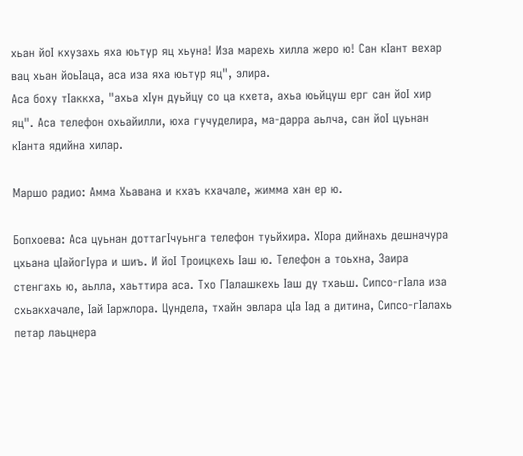хьан йоI кхузахь яха юьтур яц хьуна! Иза марехь хилла жеро ю! Сан кIант вехар вац хьан йоьIаца, аса иза яха юьтур яц", элира.
Аса боху тIаккха, "ахьа хIун дуьйцу со ца кхета, ахьа юьйцуш ерг сан йоI хир яц". Аса телефон охьайилли, юха гучуделира, ма-дарра аьлча, сан йоI цуьнан кIанта ядийна хилар.

Маршо радио: Амма Хьавана и кхаъ кхачале, жимма хан ер ю.

Бопхоева: Аса цуьнан доттагIчуьнга телефон туьйхира. ХIора дийнахь дешначура цхьана цIайогIура и шиъ. И йоI Троицкехь Iаш ю. Телефон а тоьхна, Заира стенгахь ю, аьлла, хаьттира аса. Тхо ГIалашкехь Iаш ду тхаьш. Сипсо-гIала иза схьакхачале, Iай Iаржлора. Цундела, тхайн эвлара цIа Iад а дитина, Сипсо-гIалахь петар лаьцнера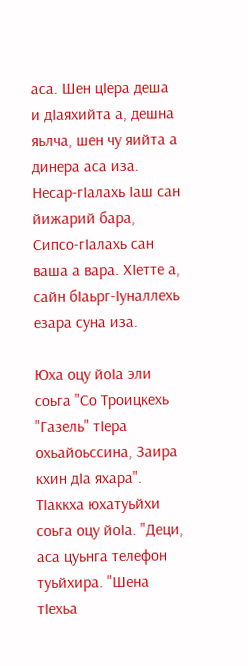аса. Шен цIера деша и дIаяхийта а, дешна яьлча, шен чу яийта а динера аса иза. Несар-гIалахь Iаш сан йижарий бара, Сипсо-гIалахь сан ваша а вара. ХIетте а, сайн бIаьрг-Iуналлехь езара суна иза.

Юха оцу йоIа эли соьга "Со Троицкехь "Газель" тIера охьайоьссина, Заира кхин дIа яхара". ТIаккха юхатуьйхи соьга оцу йоIа. "Деци, аса цуьнга телефон туьйхира. "Шена тIехьа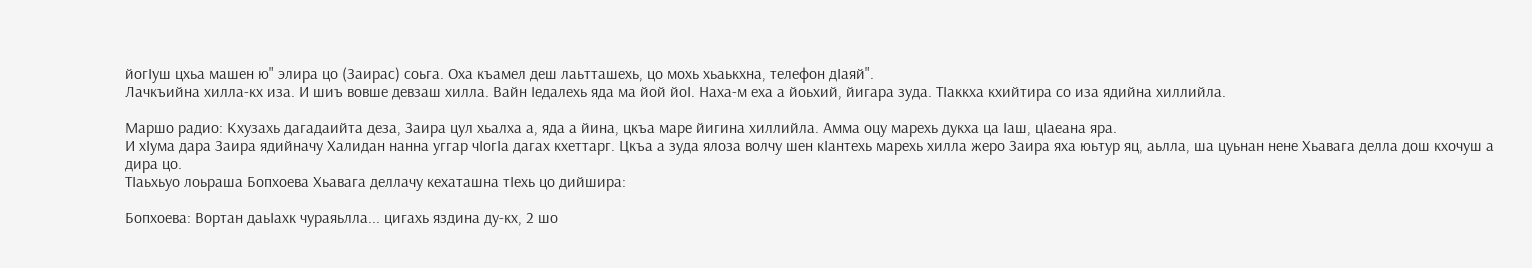йогIуш цхьа машен ю" элира цо (Заирас) соьга. Оха къамел деш лаьтташехь, цо мохь хьаькхна, телефон дIаяй".
Лачкъийна хилла-кх иза. И шиъ вовше девзаш хилла. Вайн Iедалехь яда ма йой йоI. Наха-м еха а йоьхий, йигара зуда. ТIаккха кхийтира со иза ядийна хиллийла.

Маршо радио: Кхузахь дагадаийта деза, Заира цул хьалха а, яда а йина, цкъа маре йигина хиллийла. Амма оцу марехь дукха ца Iаш, цIаеана яра.
И хIума дара Заира ядийначу Халидан нанна уггар чIогIа дагах кхеттарг. Цкъа а зуда ялоза волчу шен кIантехь марехь хилла жеро Заира яха юьтур яц, аьлла, ша цуьнан нене Хьавага делла дош кхочуш а дира цо.
ТIаьхьуо лоьраша Бопхоева Хьавага деллачу кехаташна тIехь цо дийшира:

Бопхоева: Вортан даьIахк чураяьлла... цигахь яздина ду-кх, 2 шо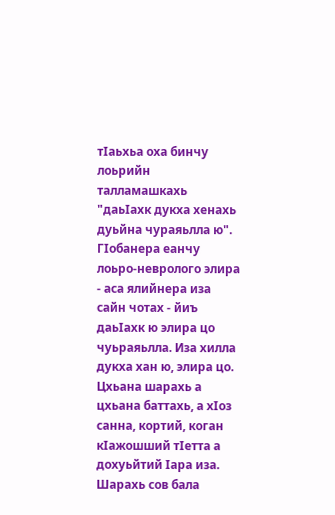тIаьхьа оха бинчу лоьрийн талламашкахь "даьIахк дукха хенахь дуьйна чураяьлла ю". ГIобанера еанчу лоьро-невролого элира - аса ялийнера иза сайн чотах - йиъ даьIахк ю элира цо чуьраяьлла. Иза хилла дукха хан ю, элира цо. Цхьана шарахь а цхьана баттахь, а хIоз санна, кортий, коган кIажошший тIетта а дохуьйтий Iара иза. Шарахь сов бала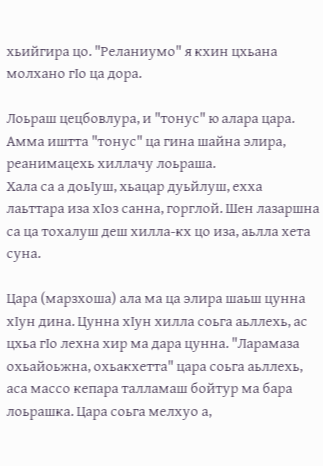хьийгира цо. "Реланиумо" я кхин цхьана молхано гIо ца дора.

Лоьраш цецбовлура, и "тонус" ю алара цара. Амма иштта "тонус" ца гина шайна элира, реанимацехь хиллачу лоьраша.
Хала са а доьIуш, хьацар дуьйлуш, ехха лаьттара иза хIоз санна, горглой. Шен лазаршна са ца тохалуш деш хилла-кх цо иза, аьлла хета суна.

Цара (марзхоша) ала ма ца элира шаьш цунна хIун дина. Цунна хIун хилла соьга аьллехь, ас цхьа гIо лехна хир ма дара цунна. "Ларамаза охьайоьжна, охьакхетта" цара соьга аьллехь, аса массо кепара талламаш бойтур ма бара лоьрашка. Цара соьга мелхуо а,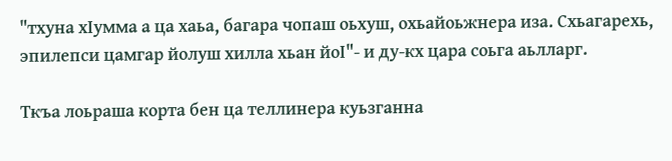"тхуна хIумма а ца хаьа, багара чопаш оьхуш, охьайоьжнера иза. Схьагарехь, эпилепси цамгар йолуш хилла хьан йоI"- и ду-кх цара соьга аьлларг.

Ткъа лоьраша корта бен ца теллинера куьзганна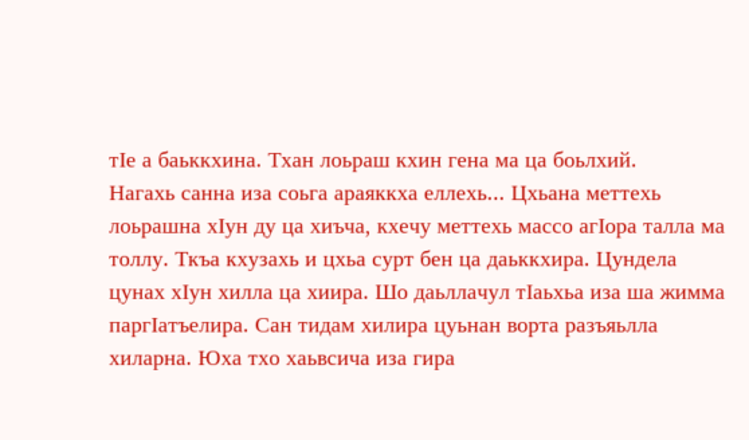тIе а баьккхина. Тхан лоьраш кхин гена ма ца боьлхий.
Нагахь санна иза соьга араяккха еллехь... Цхьана меттехь лоьрашна хIун ду ца хиъча, кхечу меттехь массо агIора талла ма толлу. Ткъа кхузахь и цхьа сурт бен ца даьккхира. Цундела цунах хIун хилла ца хиира. Шо даьллачул тIаьхьа иза ша жимма паргIатъелира. Сан тидам хилира цуьнан ворта разъяьлла хиларна. Юха тхо хаьвсича иза гира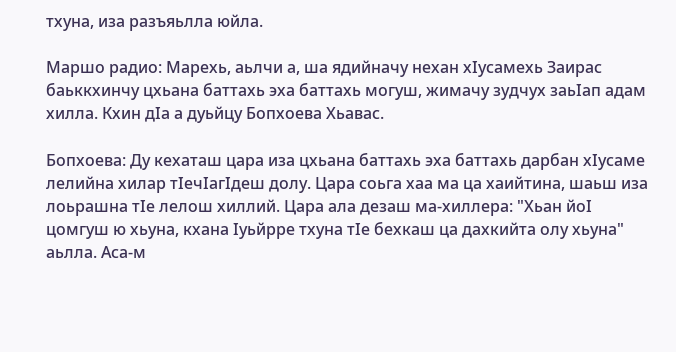тхуна, иза разъяьлла юйла.

Маршо радио: Марехь, аьлчи а, ша ядийначу нехан хIусамехь Заирас баьккхинчу цхьана баттахь эха баттахь могуш, жимачу зудчух заьIап адам хилла. Кхин дIа а дуьйцу Бопхоева Хьавас.

Бопхоева: Ду кехаташ цара иза цхьана баттахь эха баттахь дарбан хIусаме лелийна хилар тIечIагIдеш долу. Цара соьга хаа ма ца хаийтина, шаьш иза лоьрашна тIе лелош хиллий. Цара ала дезаш ма-хиллера: "Хьан йоI цомгуш ю хьуна, кхана Iуьйрре тхуна тIе бехкаш ца дахкийта олу хьуна" аьлла. Аса-м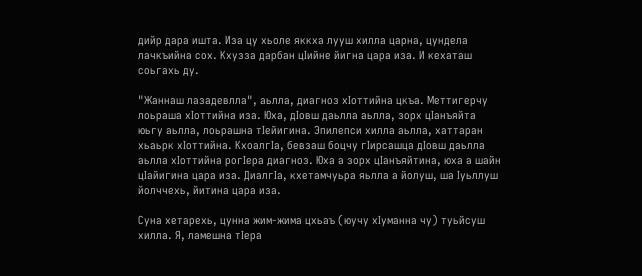дийр дара ишта. Иза цу хьоле яккха лууш хилла царна, цундела лачкъийна сох. Кхузза дарбан цIийне йигна цара иза. И кехаташ соьгахь ду.

"Жаннаш лазадевлла", аьлла, диагноз хIоттийна цкъа. Меттигерчу лоьраша хIоттийна иза. Юха, дIовш даьлла аьлла, зорх цIанъяйта юьгу аьлла, лоьрашна тIейигина. Эпилепси хилла аьлла, хаттаран хьаьрк хIоттийна. КхоалгIа, бевзаш боцчу гIирсашца дIовш даьлла аьлла хIоттийна рогIера диагноз. Юха а зорх цIанъяйтина, юха а шайн цIайигина цара иза. ДиалгIа, кхетамчуьра яьлла а йолуш, ша Iуьллуш йолччехь, йитина цара иза.

Суна хетарехь, цунна жим-жима цхьаъ (юучу хIуманна чу) туьйсуш хилла. Я, ламешна тIера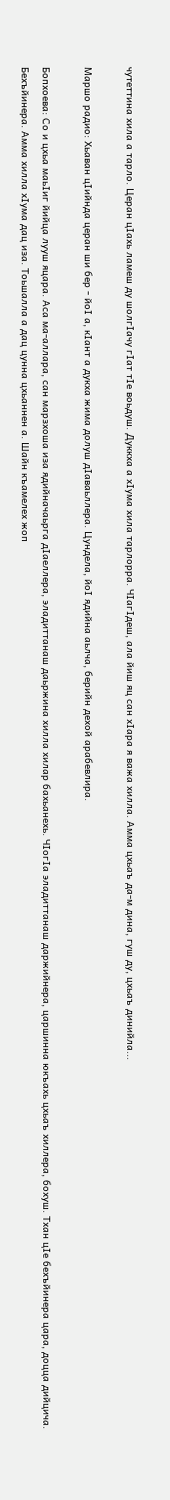чутеттина хила а тарло. Церан цIахь ламеш ду шолгIачу гIат тIе воьдуш. Дуккха а хIума хила тарлорра. ЧIагIдеш, ала йиш яц сан хIара я важа хилла. Амма цхьаъ да-м дина, гуш ду, цхьаъ динийла...

Маршо радио: Хьаван цIийнда церан ши бер - йоI а, кIант а дукха жима долуш дIаваьллера. Цундела, йоI ядийна аьлча, берийн дехой арабевлира.

Бопхоева: Со и цхьа маьIиг йийца лууш яцара. Аса ма-аллара, сан марзхоша иза ядийначаьрга дIаеллера, эладиттанаш даьржина хилла хилар бахьанехь. ЧIогIа эладиттанаш даржийнера, царшинна юкъахь цхьаъ хиллера, бохуш. Тхан цIе бехъйинера цара, доцца дийцича. Бехъйинера. Амма хилла хIума дац иза. Тоьшалла а дац цунна цхьаннен а. Шайн къамелех жоп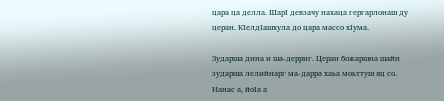цара ца делла. ШарI девзачу нахаца гергарлонаш ду церан. КIелдIашхула до цара массо хIума.

Зударша дина и ша-дерриг. Церан божаршна шайн зударша лелийнарг ма-дарра хаьа моьттуш яц со. Нанас а, йоIа а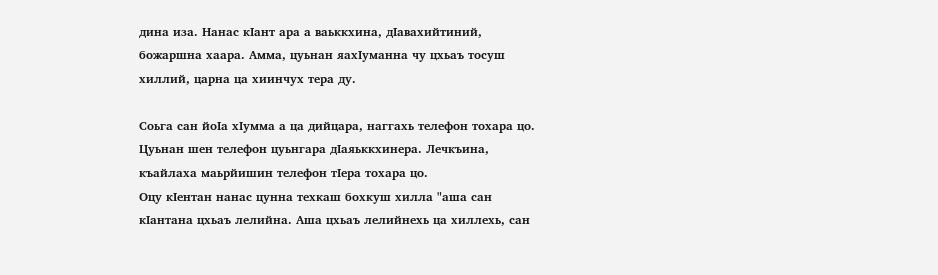дина иза. Нанас кIант ара а ваьккхина, дIавахийтиний, божаршна хаара. Амма, цуьнан яахIуманна чу цхьаъ тосуш хиллий, царна ца хиинчух тера ду.

Соьга сан йоIа хIумма а ца дийцара, наггахь телефон тохара цо. Цуьнан шен телефон цуьнгара дIаяьккхинера. Лечкъина, къайлаха маьрйишин телефон тIера тохара цо.
Оцу кIентан нанас цунна техкаш бохкуш хилла "аша сан кIантана цхьаъ лелийна. Аша цхьаъ лелийнехь ца хиллехь, сан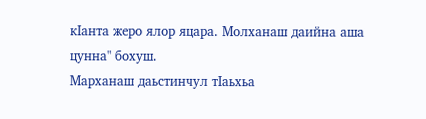кIанта жеро ялор яцара. Молханаш даийна аша цунна" бохуш.
Марханаш даьстинчул тIаьхьа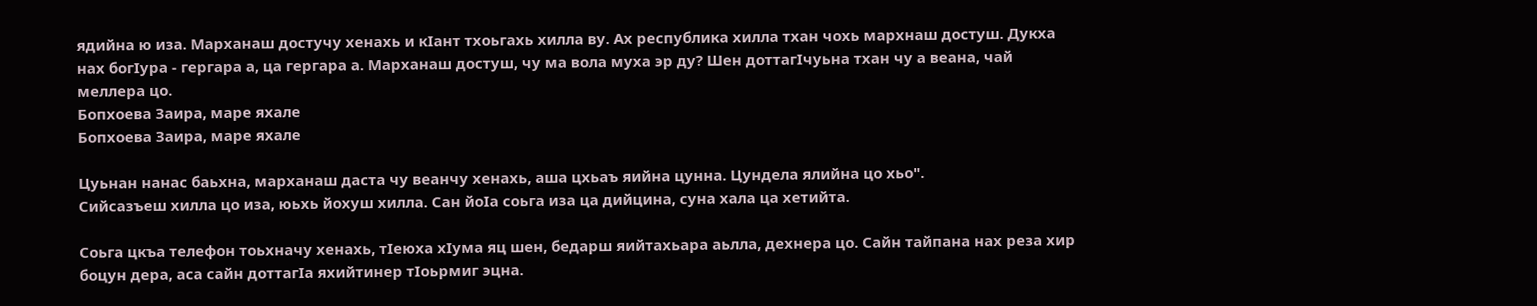ядийна ю иза. Марханаш достучу хенахь и кIант тхоьгахь хилла ву. Ах республика хилла тхан чохь мархнаш достуш. Дукха нах богIура - гергара а, ца гергара а. Марханаш достуш, чу ма вола муха эр ду? Шен доттагIчуьна тхан чу а веана, чай меллера цо.
Бопхоева Заира, маре яхале
Бопхоева Заира, маре яхале

Цуьнан нанас баьхна, марханаш даста чу веанчу хенахь, аша цхьаъ яийна цунна. Цундела ялийна цо хьо".
Сийсазъеш хилла цо иза, юьхь йохуш хилла. Сан йоIа соьга иза ца дийцина, суна хала ца хетийта.

Соьга цкъа телефон тоьхначу хенахь, тIеюха хIума яц шен, бедарш яийтахьара аьлла, дехнера цо. Сайн тайпана нах реза хир боцун дера, аса сайн доттагIа яхийтинер тIоьрмиг эцна.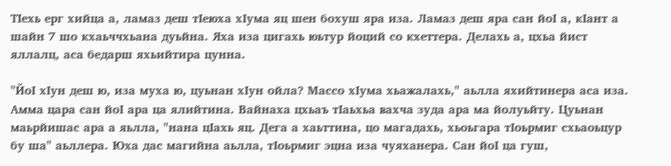ТIехь ерг хийца а, ламаз деш тIеюха хIума яц шен бохуш яра иза. Ламаз деш яра сан йоI а, кIант а шайн 7 шо кхаьччхьана дуьйна. Яха иза цигахь юьтур йоций со кхеттера. Делахь а, цхьа йист яллалц, аса бедарш яхьийтира цунна.

"ЙоI хIун деш ю, иза муха ю, цуьнан хIун ойла? Массо хIума хьажалахь," аьлла яхийтинера аса иза.
Амма цара сан йоI ара ца ялийтина. Вайнаха цхьаъ тIаьхьа вахча зуда ара ма йолуьйту. Цуьнан маьрйишас ара а яьлла, "нана цIахь яц. Дега а хаьттина, цо магадахь, хьоьгара тIоьрмиг схьаоьцур бу ша" аьллера. Юха дас магийна аьлла, тIоьрмиг эцна иза чуяханера. Сан йоI ца гуш,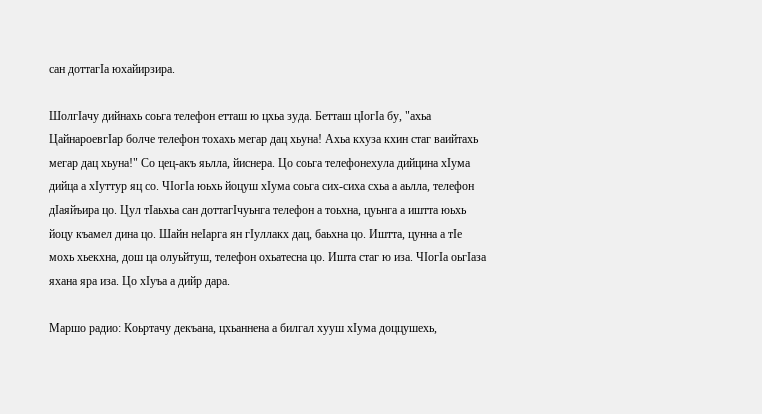сан доттагIа юхайирзира.

ШолгIачу дийнахь соьга телефон етташ ю цхьа зуда. Бетташ цIогIа бу, "ахьа ЦайнароевгIар болче телефон тохахь мегар дац хьуна! Ахьа кхуза кхин стаг ваийтахь мегар дац хьуна!" Со цец-акъ яьлла, йиснера. Цо соьга телефонехула дийцина хIума дийца а хIуттур яц со. ЧIогIа юьхь йоцуш хIума соьга сих-сиха схьа а аьлла, телефон дIаяйъира цо. Цул тIаьхьа сан доттагIчуьнга телефон а тоьхна, цуьнга а иштта юьхь йоцу къамел дина цо. Шайн неIарга ян гIуллакх дац, баьхна цо. Иштта, цунна а тIе мохь хьекхна, дош ца олуьйтуш, телефон охьатесна цо. Ишта стаг ю иза. ЧIогIа оьгIаза яхана яра иза. Цо хIуъа а дийр дара.

Маршо радио: Коьртачу декъана, цхьаннена а билгал хууш хIума доццушехь,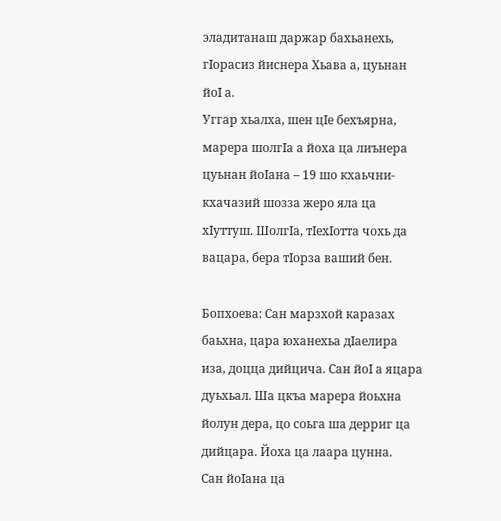эладитанаш даржар бахьанехь, гIорасиз йиснера Хьава а, цуьнан йоI а.
Уггар хьалха, шен цIе бехъярна, марера шолгIа а йоха ца лиънера цуьнан йоIана – 19 шо кхаьчни-кхачазий шозза жеро яла ца хIуттуш. ШолгIа, тIехIотта чохь да вацара, бера тIорза ваший бен.

Бопхоева: Сан марзхой каразах баьхна, цара юханехьа дIаелира иза, доцца дийцича. Сан йоI а яцара дуьхьал. Ша цкъа марера йоьхна йолун дера, цо соьга ша дерриг ца дийцара. Йоха ца лаара цунна.
Сан йоIана ца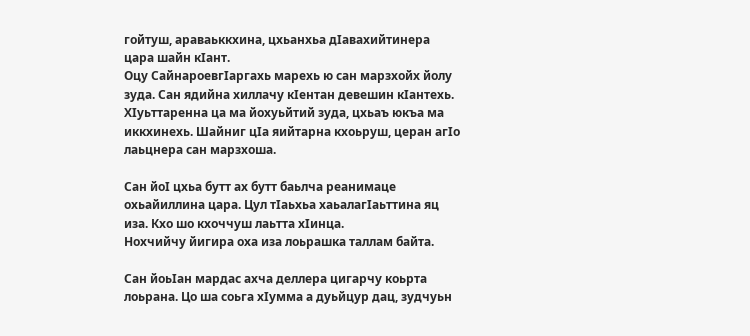гойтуш, араваьккхина, цхьанхьа дIавахийтинера цара шайн кIант.
Оцу СайнароевгIаргахь марехь ю сан марзхойх йолу зуда. Сан ядийна хиллачу кIентан девешин кIантехь. ХIуьттаренна ца ма йохуьйтий зуда, цхьаъ юкъа ма иккхинехь. Шайниг цIа яийтарна кхоьруш, церан агIо лаьцнера сан марзхоша.

Сан йоI цхьа бутт ах бутт баьлча реанимаце охьайиллина цара. Цул тIаьхьа хаьалагIаьттина яц иза. Кхо шо кхоччуш лаьтта хIинца.
Нохчийчу йигира оха иза лоьрашка таллам байта.

Сан йоьIан мардас ахча деллера цигарчу коьрта лоьрана. Цо ша соьга хIумма а дуьйцур дац, зудчуьн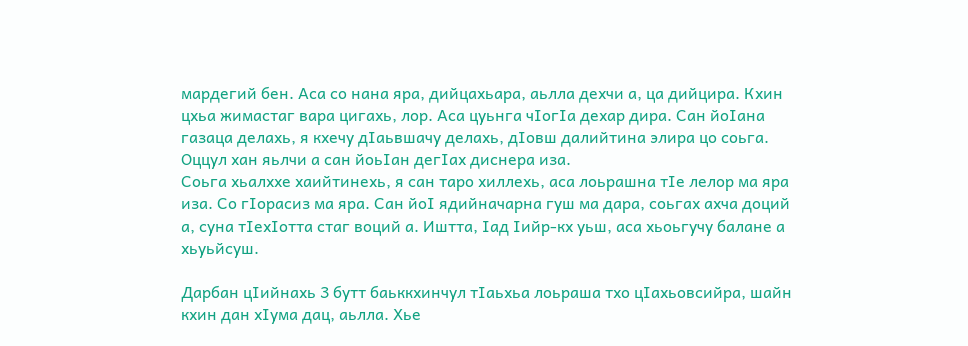мардегий бен. Аса со нана яра, дийцахьара, аьлла дехчи а, ца дийцира. Кхин цхьа жимастаг вара цигахь, лор. Аса цуьнга чIогIа дехар дира. Сан йоIана газаца делахь, я кхечу дIаьвшачу делахь, дIовш далийтина элира цо соьга. Оццул хан яьлчи а сан йоьIан дегIах диснера иза.
Соьга хьалххе хаийтинехь, я сан таро хиллехь, аса лоьрашна тIе лелор ма яра иза. Со гIорасиз ма яра. Сан йоI ядийначарна гуш ма дара, соьгах ахча доций а, суна тIехIотта стаг воций а. Иштта, Iад Iийр-кх уьш, аса хьоьгучу балане а хьуьйсуш.

Дарбан цIийнахь 3 бутт баьккхинчул тIаьхьа лоьраша тхо цIахьовсийра, шайн кхин дан хIума дац, аьлла. Хье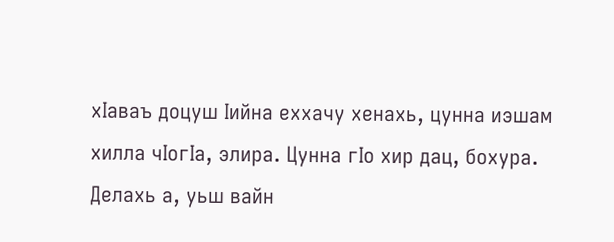хIаваъ доцуш Iийна еххачу хенахь, цунна иэшам хилла чIогIа, элира. Цунна гIо хир дац, бохура. Делахь а, уьш вайн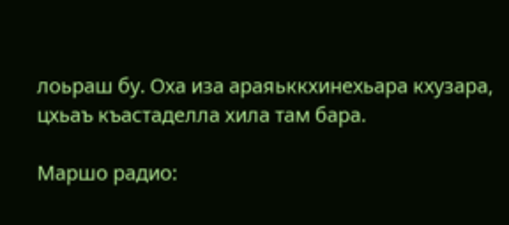лоьраш бу. Оха иза араяьккхинехьара кхузара, цхьаъ къастаделла хила там бара.

Маршо радио: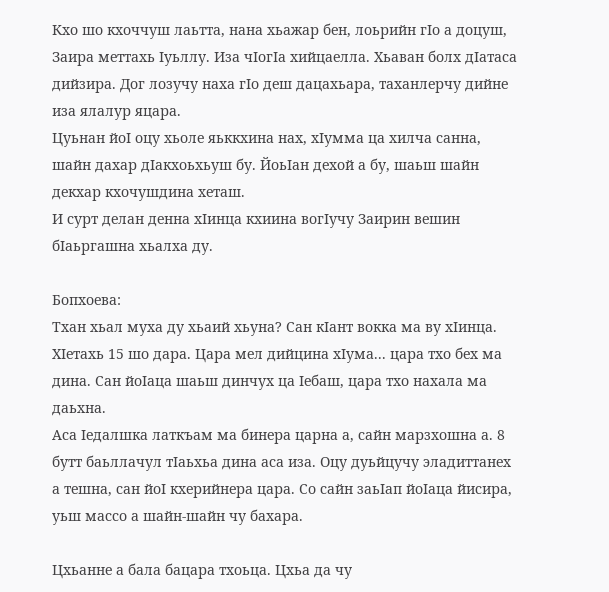Кхо шо кхоччуш лаьтта, нана хьажар бен, лоьрийн гIо а доцуш, Заира меттахь Iуьллу. Иза чIогIа хийцаелла. Хьаван болх дIатаса дийзира. Дог лозучу наха гIо деш дацахьара, таханлерчу дийне иза ялалур яцара.
Цуьнан йоI оцу хьоле яьккхина нах, хIумма ца хилча санна, шайн дахар дIакхоьхьуш бу. ЙоьIан дехой а бу, шаьш шайн декхар кхочушдина хеташ.
И сурт делан денна хIинца кхиина вогIучу Заирин вешин бIаьргашна хьалха ду.

Бопхоева:
Тхан хьал муха ду хьаий хьуна? Сан кIант вокка ма ву хIинца. ХIетахь 15 шо дара. Цара мел дийцина хIума... цара тхо бех ма дина. Сан йоIаца шаьш динчух ца Iебаш, цара тхо нахала ма даьхна.
Аса Iедалшка латкъам ма бинера царна а, сайн марзхошна а. 8 бутт баьллачул тIаьхьа дина аса иза. Оцу дуьйцучу эладиттанех а тешна, сан йоI кхерийнера цара. Со сайн заьIап йоIаца йисира, уьш массо а шайн-шайн чу бахара.

Цхьанне а бала бацара тхоьца. Цхьа да чу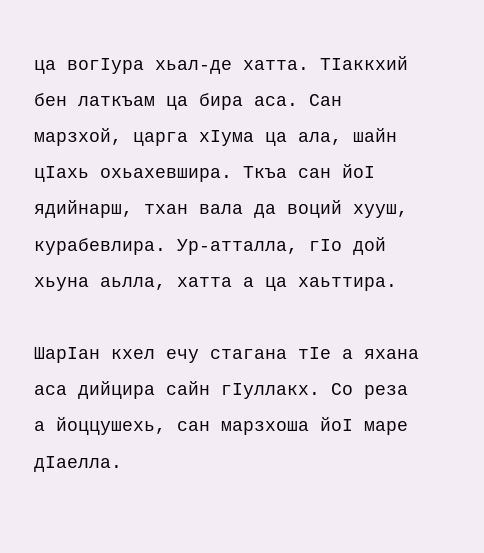ца вогIура хьал-де хатта. ТIаккхий бен латкъам ца бира аса. Сан марзхой, царга хIума ца ала, шайн цIахь охьахевшира. Ткъа сан йоI ядийнарш, тхан вала да воций хууш, курабевлира. Ур-атталла, гIо дой хьуна аьлла, хатта а ца хаьттира.

ШарIан кхел ечу стагана тIе а яхана аса дийцира сайн гIуллакх. Со реза а йоццушехь, сан марзхоша йоI маре дIаелла.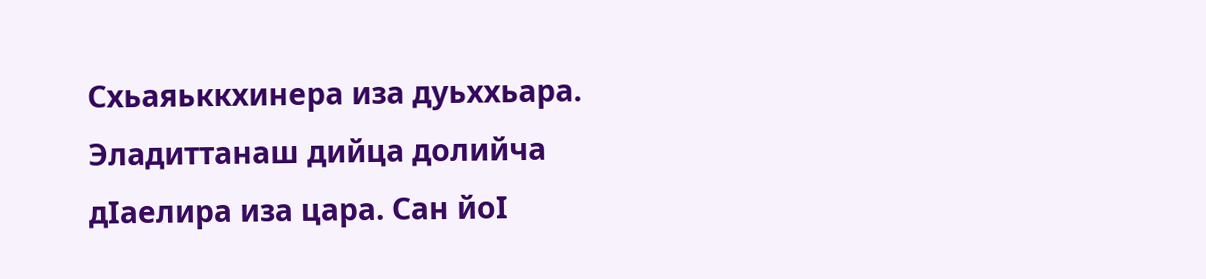Схьаяьккхинера иза дуьххьара. Эладиттанаш дийца долийча дIаелира иза цара. Сан йоI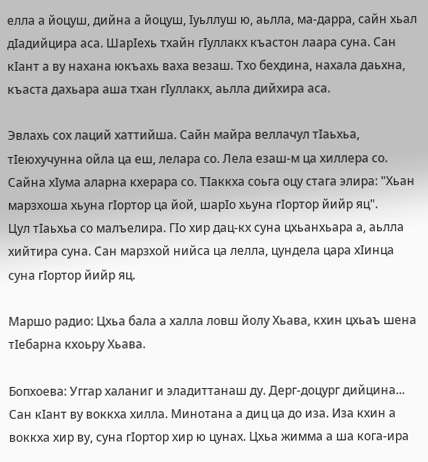елла а йоцуш, дийна а йоцуш, Iуьллуш ю, аьлла, ма-дарра, сайн хьал дIадийцира аса. ШарIехь тхайн гIуллакх къастон лаара суна. Сан кIант а ву нахана юкъахь ваха везаш. Тхо бехдина, нахала даьхна, къаста дахьара аша тхан гIуллакх, аьлла дийхира аса.

Эвлахь сох лаций хаттийша. Сайн майра веллачул тIаьхьа, тIеюхучунна ойла ца еш, лелара со. Лела езаш-м ца хиллера со. Сайна хIума аларна кхерара со. ТIаккха соьга оцу стага элира: "Хьан марзхоша хьуна гIортор ца йой, шарIо хьуна гIортор йийр яц".
Цул тIаьхьа со малъелира. ГIо хир дац-кх суна цхьанхьара а, аьлла хийтира суна. Сан марзхой нийса ца лелла, цундела цара хIинца суна гIортор йийр яц.

Маршо радио: Цхьа бала а халла ловш йолу Хьава, кхин цхьаъ шена тIебарна кхоьру Хьава.

Бопхоева: Уггар халаниг и эладиттанаш ду. Дерг-доцург дийцина... Сан кIант ву воккха хилла. Минотана а диц ца до иза. Иза кхин а воккха хир ву, суна гIортор хир ю цунах. Цхьа жимма а ша кога-ира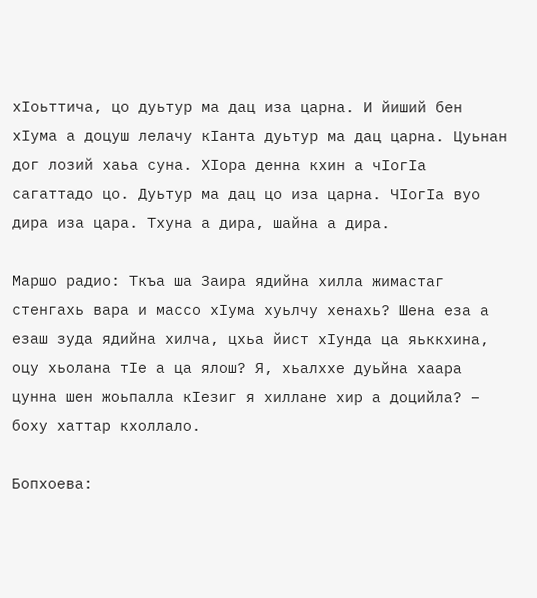хIоьттича, цо дуьтур ма дац иза царна. И йиший бен хIума а доцуш лелачу кIанта дуьтур ма дац царна. Цуьнан дог лозий хаьа суна. ХIора денна кхин а чIогIа сагаттадо цо. Дуьтур ма дац цо иза царна. ЧIогIа вуо дира иза цара. Тхуна а дира, шайна а дира.

Маршо радио: Ткъа ша Заира ядийна хилла жимастаг стенгахь вара и массо хIума хуьлчу хенахь? Шена еза а езаш зуда ядийна хилча, цхьа йист хIунда ца яьккхина, оцу хьолана тIе а ца ялош? Я, хьалххе дуьйна хаара цунна шен жоьпалла кIезиг я хиллане хир а доцийла? – боху хаттар кхоллало.

Бопхоева: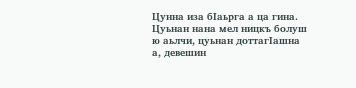Цунна иза бIаьрга а ца гина. Цуьнан нана мел ницкъ болуш ю аьлчи, цуьнан доттагIашна а, девешин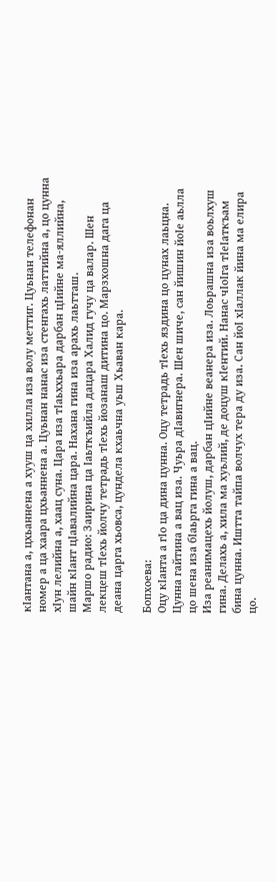кIантана а, цхьаннена а хууш ца хилла иза волу меттиг. Цуьнан телефонан номер а ца хаара цхьаннена а. Цуьнан нанас иза стенгахь латтийна а, цо цунна хIун лелийна а, хаац суна. Цара иза тIаьххьара дарбан цIийне ма-яллийна, шайн кIант цIавалийна цара. Нахана гина иза арахь лаьтташ.
Маршо радио: Заирина ца Iаьткъийла дацара Халид гучу ца валар. Шен лекцеш тIехь йолчу тетрадь тIехь йозанаш дитина цо. Марзхошна дага ца деана царга хьовса, цундела кхаьчна уьш Хьаван кара.

Бопхоева:
Оцу кIанта а гIо ца дина цунна. Оцу тетрадь тIехь яздина цо цунах лаьцна. Цунна гайтина а вац иза. Чуьра дIавигнера. Шен шиче, сан йишин йоIе аьлла цо шена иза бIаьрга гина а вац.
Иза реанимацехь йолуш, дарбан цIийне веанера иза. Лоьрашна иза воьлхуш гина. Делахь а, хила ма хуьлий, де доцуш кIентий. Нанас чIоIга тIеIаткъам бина цунна. Иштта тайпа волчух тера ду иза. Сан йоI хIаллак йина ма елира цо.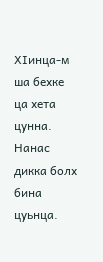ХIинца-м ша бехке ца хета цунна. Нанас дикка болх бина цуьнца.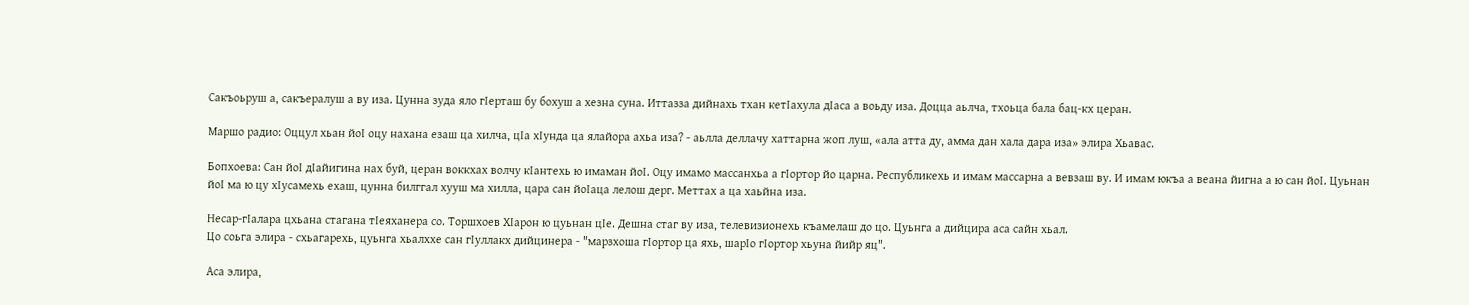Сакъоьруш а, сакъералуш а ву иза. Цунна зуда яло гIерташ бу бохуш а хезна суна. Иттазза дийнахь тхан кетIахула дIаса а воьду иза. Доцца аьлча, тхоьца бала бац-кх церан.

Маршо радио: Оццул хьан йоI оцу нахана езаш ца хилча, цIа хIунда ца ялайора ахьа иза? - аьлла деллачу хаттарна жоп луш, «ала атта ду, амма дан хала дара иза» элира Хьавас.

Бопхоева: Сан йоI дIайигина нах буй, церан воккхах волчу кIантехь ю имаман йоI. Оцу имамо массанхьа а гIортор йо царна. Республикехь и имам массарна а вевзаш ву. И имам юкъа а веана йигна а ю сан йоI. Цуьнан йоI ма ю цу хIусамехь ехаш, цунна билггал хууш ма хилла, цара сан йоIаца лелош дерг. Меттах а ца хаьйна иза.

Несар-гIалара цхьана стагана тIеяханера со. Торшхоев ХIарон ю цуьнан цIе. Дешна стаг ву иза, телевизионехь къамелаш до цо. Цуьнга а дийцира аса сайн хьал.
Цо соьга элира - схьагарехь, цуьнга хьалххе сан гIуллакх дийцинера - "марзхоша гIортор ца яхь, шарIо гIортор хьуна йийр яц".

Аса элира,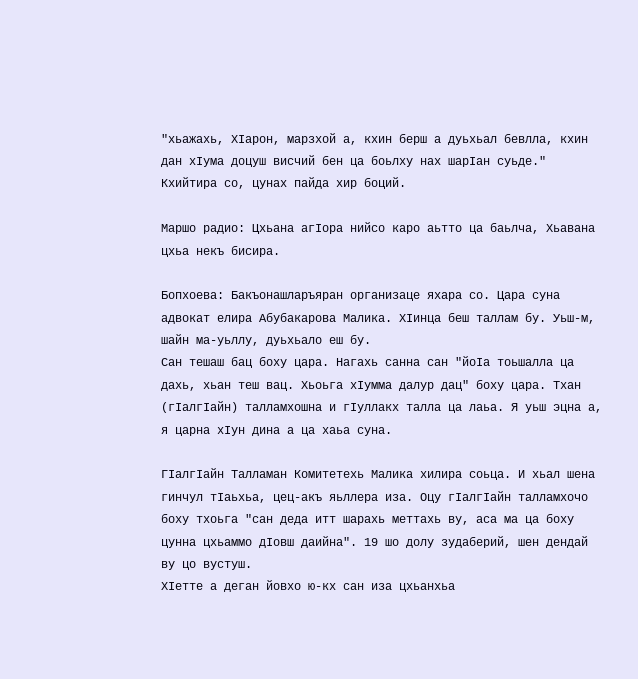"хьажахь, ХIарон, марзхой а, кхин берш а дуьхьал бевлла, кхин дан хIума доцуш висчий бен ца боьлху нах шарIан суьде." Кхийтира со, цунах пайда хир боций.

Маршо радио: Цхьана агIора нийсо каро аьтто ца баьлча, Хьавана цхьа некъ бисира.

Бопхоева: Бакъонашларъяран организаце яхара со. Цара суна адвокат елира Абубакарова Малика. ХIинца беш таллам бу. Уьш-м, шайн ма-уьллу, дуьхьало еш бу.
Сан тешаш бац боху цара. Нагахь санна сан "йоIа тоьшалла ца дахь, хьан теш вац. Хьоьга хIумма далур дац" боху цара. Тхан (гIалгIайн) талламхошна и гIуллакх талла ца лаьа. Я уьш эцна а, я царна хIун дина а ца хаьа суна.

ГIалгIайн Талламан Комитетехь Малика хилира соьца. И хьал шена гинчул тIаьхьа, цец-акъ яьллера иза. Оцу гIалгIайн талламхочо боху тхоьга "сан деда итт шарахь меттахь ву, аса ма ца боху цунна цхьаммо дIовш даийна". 19 шо долу зудаберий, шен дендай ву цо вустуш.
ХIетте а деган йовхо ю-кх сан иза цхьанхьа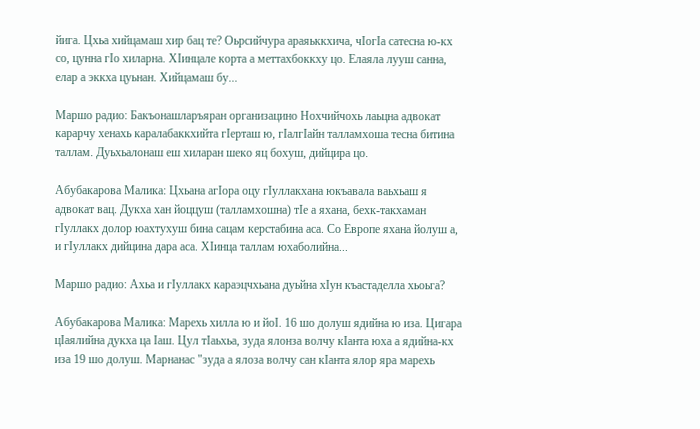йига. Цхьа хийцамаш хир бац те? Оьрсийчура араяьккхича, чIогIа сатесна ю-кх со, цунна гIо хиларна. ХIинцале корта а меттахбоккху цо. Елаяла лууш санна, елар а эккха цуьнан. Хийцамаш бу...

Маршо радио: Бакъонашларъяран организацино Нохчийчохь лаьцна адвокат карарчу хенахь каралабаккхийта гIерташ ю, гIалгIайн талламхоша тесна битина таллам. Дуьхьалонаш еш хиларан шеко яц бохуш, дийцира цо.

Абубакарова Малика: Цхьана агIора оцу гIуллакхана юкъавала ваьхьаш я адвокат вац. Дукха хан йоццуш (талламхошна) тIе а яхана, бехк-такхаман гIуллакх долор юахтухуш бина сацам керстабина аса. Со Европе яхана йолуш а, и гIуллакх дийцина дара аса. ХIинца таллам юхаболийна...

Маршо радио: Ахьа и гIуллакх караэцчхьана дуьйна хIун къастаделла хьоьга?

Абубакарова Малика: Марехь хилла ю и йоI. 16 шо долуш ядийна ю иза. Цигара цIаялийна дукха ца Iаш. Цул тIаьхьа, зуда ялонза волчу кIанта юха а ядийна-кх иза 19 шо долуш. Марнанас "зуда а ялоза волчу сан кIанта ялор яра марехь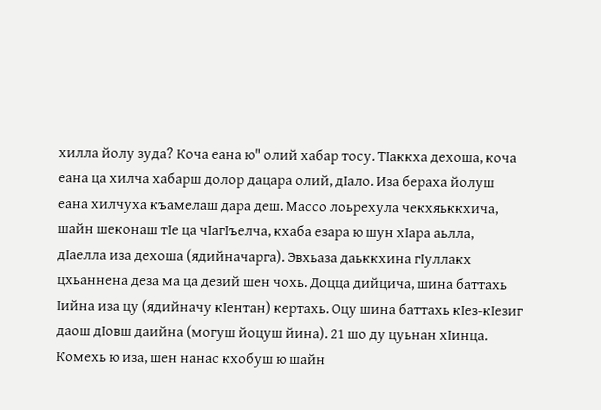хилла йолу зуда? Коча еана ю" олий хабар тосу. ТIаккха дехоша, коча еана ца хилча хабарш долор дацара олий, дIало. Иза бераха йолуш еана хилчуха къамелаш дара деш. Массо лоьрехула чекхяьккхича, шайн шеконаш тIе ца чIагIъелча, кхаба езара ю шун хIара аьлла, дIаелла иза дехоша (ядийначарга). Эвхьаза даьккхина гIуллакх цхьаннена деза ма ца дезий шен чохь. Доцца дийцича, шина баттахь Iийна иза цу (ядийначу кIентан) кертахь. Оцу шина баттахь кIез-кIезиг даош дIовш даийна (могуш йоцуш йина). 21 шо ду цуьнан хIинца. Комехь ю иза, шен нанас кхобуш ю шайн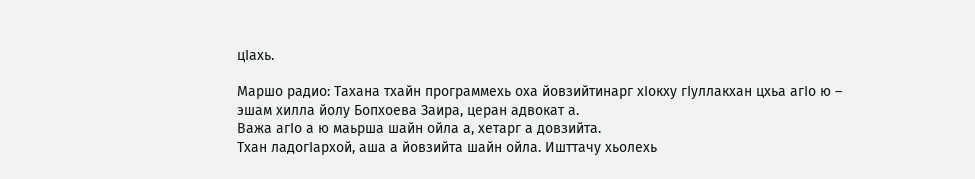цIахь.

Маршо радио: Тахана тхайн программехь оха йовзийтинарг хIокху гIуллакхан цхьа агIо ю – эшам хилла йолу Бопхоева Заира, церан адвокат а.
Важа агIо а ю маьрша шайн ойла а, хетарг а довзийта.
Тхан ладогIархой, аша а йовзийта шайн ойла. Ишттачу хьолехь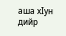аша хIун дийр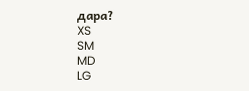дара?
XS
SM
MD
LG